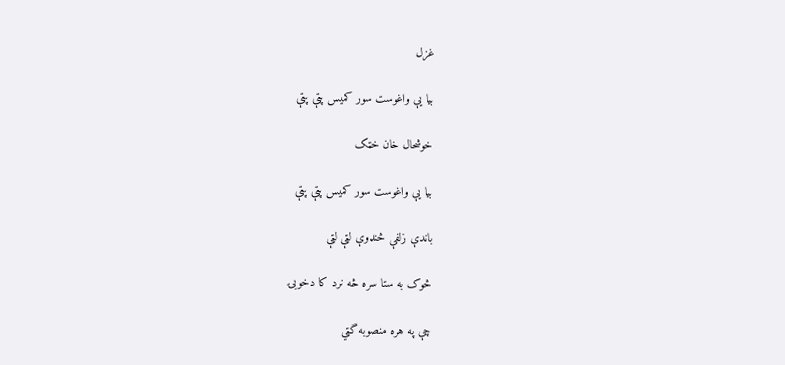غزل

بيا يې واغوست سور کميس پټې پټې

خوشحال خان خټک

بيا يې واغوست سور کميس پټې پټې

باندې زلفې څنډوې لټې لټې

څوک به ستا سره څه نرد کا دخوبۍ

چې په هره منصوبه گټي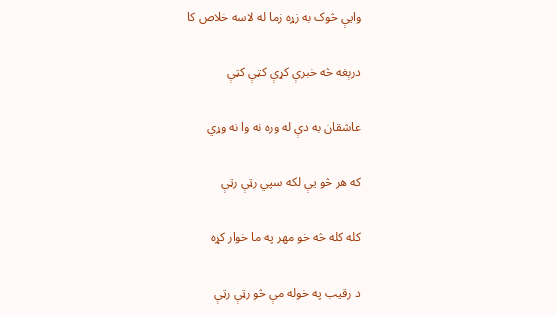وايې څوک به زړه زما له لاسه خلاص کا

درېغه څه خبرې کړې کټې کټې

عاشقان به دې له وره نه وا نه وړي

که هر څو يې لکه سپي رټې رټې

کله کله څه خو مهر په ما خوار کړه

د رقيب په خوله مې څو رټې رټې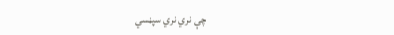چې نري نري سپڼسي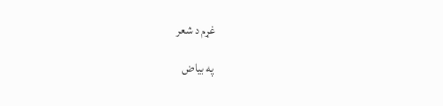غړم د شعر

په بياض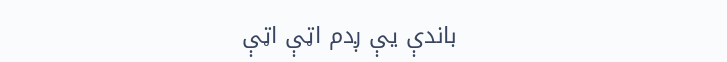باندې يې ږدم اټې اټې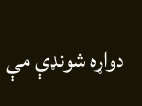دواړه شونډې مې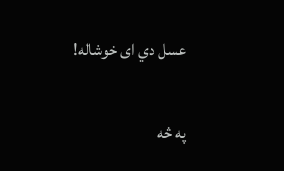عسل دي ای خوشاله!

په څه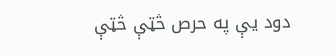دود يې په حرص څټې څټې